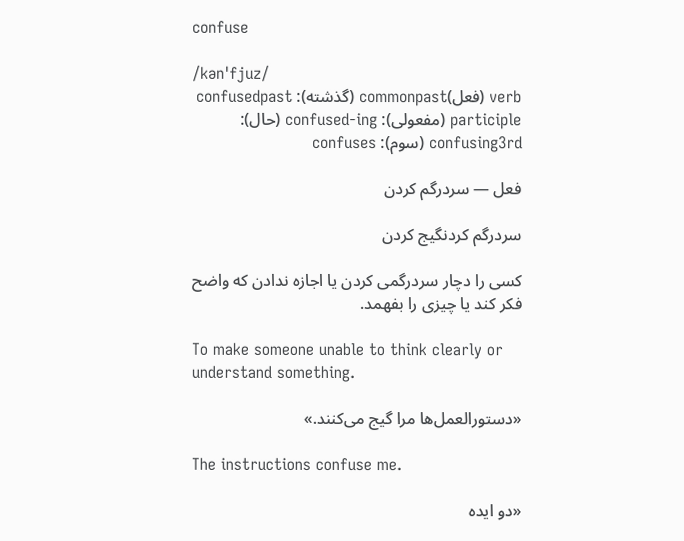confuse

/kənˈfjuz/
verb (فعل)commonpast (گذشته): confusedpast participle (مفعولی): confused-ing (حال): confusing3rd (سوم): confuses

فعل — سردرگم کردن

سردرگم کردنگیج کردن

کسی را دچار سردرگمی کردن یا اجازه ندادن که واضح فکر کند یا چیزی را بفهمد.

To make someone unable to think clearly or understand something.

«دستورالعمل‌ها مرا گیج می‌کنند.»

The instructions confuse me.

«دو ایده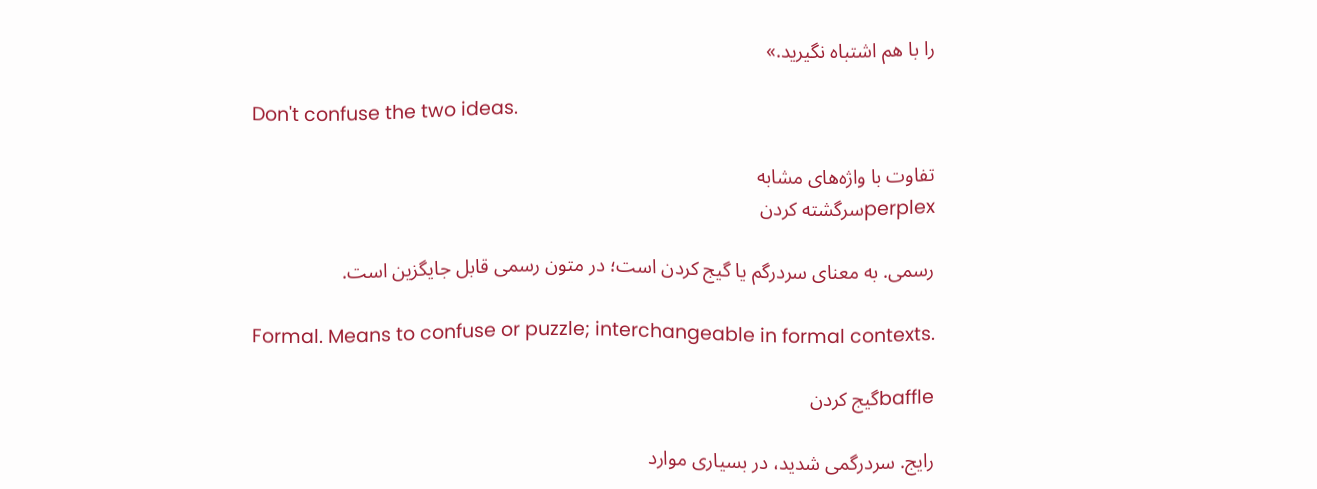را با هم اشتباه نگیرید.»

Don't confuse the two ideas.

تفاوت با واژه‌های مشابه
perplexسرگشته کردن

رسمی. به معنای سردرگم یا گیج کردن است؛ در متون رسمی قابل جایگزین است.

Formal. Means to confuse or puzzle; interchangeable in formal contexts.

baffleگيج كردن

رایج. سردرگمی شدید، در بسیاری موارد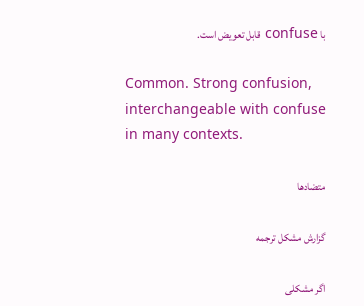با confuse قابل تعویض است.

Common. Strong confusion, interchangeable with confuse in many contexts.

متضادها

گزارش مشکل ترجمه

اگر مشکلی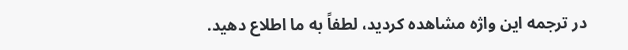در ترجمه این واژه مشاهده کردید، لطفاً به ما اطلاع دهید.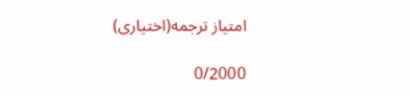امتیاز ترجمه(اختیاری)

0/2000